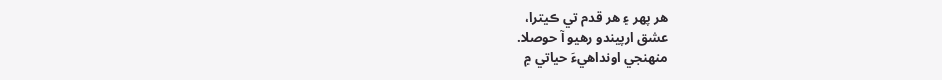هر پهر ۽ هر قدم تي ڪيترا،
عشق ارپيندو رهيو آ حوصلا.
منهنجي اونداهيءَ حياتي ۾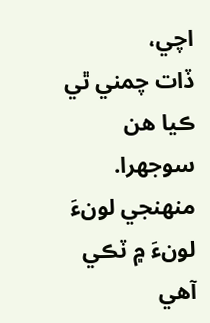اچي،
ڏات چمني ٿي ڪيا هن سوجهرا.
منهنجي لونءَ لونءَ ۾ ٽڪي آهي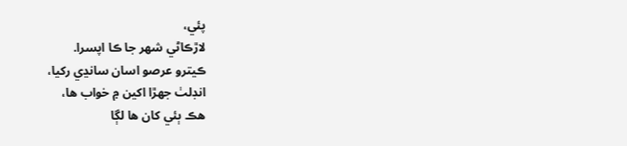پئي،
لاڙڪاڻي شهر جا ڪا اپسرا.
ڪيترو عرصو اسان سانڍي رکيا،
انڊلٺ جهڙا اکين ۾ خواب ها،
هڪ ٻئي کان ها لڳا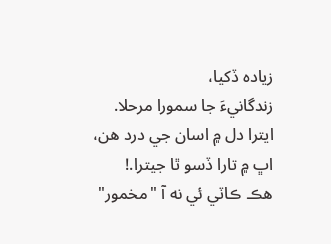زياده ڏکيا،
زندگانيءَ جا سمورا مرحلا.
ايترا دل ۾ اسان جي درد هن،
اڀ ۾ تارا ڏسو ٿا جيترا.!
هڪ ڪاٽي ئي نه آ "مخمور"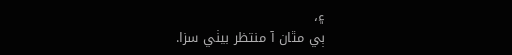۽،
ٻي مٿان آ منتظر بيٺي سزا.